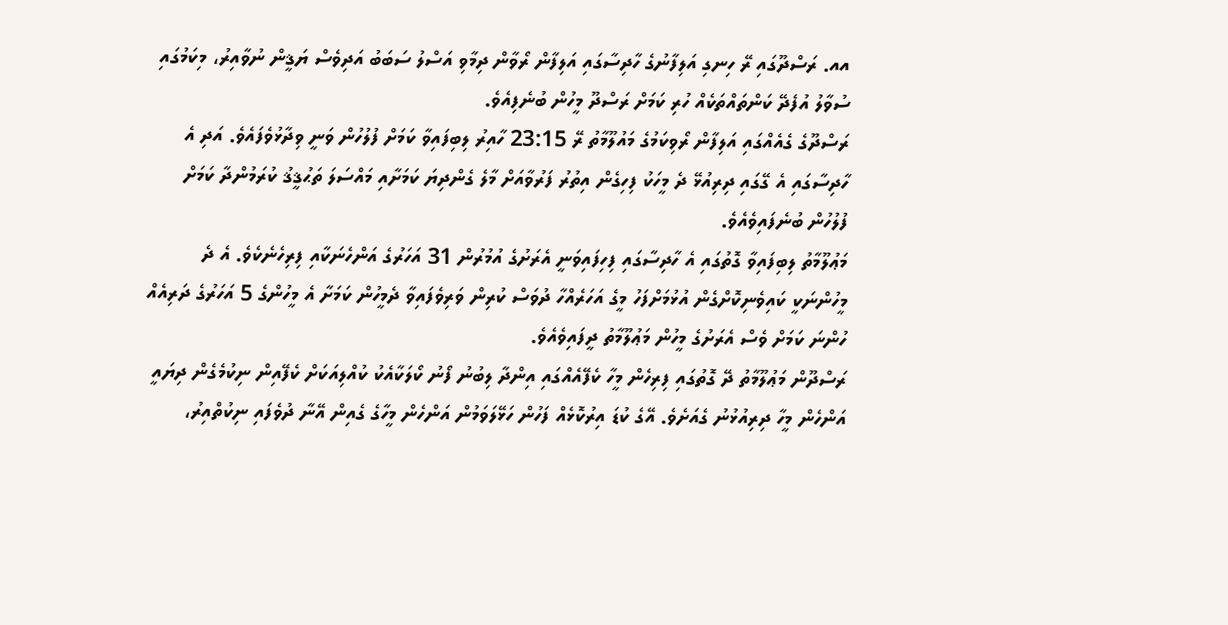އއ. ރަސްދޫގައި ރޭ ހިނގި އަލިފާނުގެ ހާދިސާގައި އަލިފާން ރޯވާން ދިމާވި އަސްލު ސަބަބު އަދިވެސް ޔަޤީން ނުވާއިރު، މިކަމުގައި ސުވާލު އުފެދޭ ކަންތައްތަކެއް ހުރި ކަމަށް ރަސްދޫ މީހުން ބުނެފިއެވެ.
ރަސްދޫގެ ގެއެއްގައި އަލިފާން ރޯވިކަމުގެ މައުލޫމާތު ރޭ 23:15 ހާއިރު ލިބިފައިވާ ކަމަށް ފުލުހުން ވަނީ ވިދާޅުވެފައެވެ. އަދި އެ ހާދިސާގައި އެ ގޭގައި ދިރިއުޅޭ ދެ މީހަކު ފިހިގެން އިތުރު ފަރުވާއަށް މާލެ ގެންދިޔަ ކަމަށާއި މައްސަލަ ތަޙުޤީޤު ކުރަމުންދާ ކަމަށް ފުލުހުން ބުނެފައިވެއެވެ.
މަޢުލޫމާތު ލިބިފައިވާ ގޮތުގައި އެ ހާދިސާގައި ފިހިފައިވަނީ އެރަށުގެ އުމުރުން 31 އަހަރުގެ އަންހެނަކާއި ފިރިހެނެކެވެ. އެ ދެ މީހުންނަކީ ކައިވެނިކޮށްގެން އުޅުމަށްފަހު މީގެ އަހަރެއްހާ ދުވަސް ކުރިން ވަރިވެފައިވާ ދެމީހުން ކަމަށާ އެ މީހުންގެ 5 އަހަރުގެ ދަރިއެއް ހުންނަ ކަމަށް ވެސް އެރަށުގެ މީހުން މަޢުލޫމާތު ދީފައިވެއެވެ.
ރަސްދޫން މަޢުލޫމާތު ދޭ ގޮތުގައި ފިރިހެން މީހާ ކެފޭއެއްގައި އިންދާ ލިބުނު ފޯނު ކޯލަކާއެކު ކުއްލިއަކަށް ކެފޭއިން ނިކުމެގެން ދިޔައީ އަންހެން މީހާ ދިރިއުޅުނު ގެއަށެވެ. އޭގެ ކުޑަ އިރުކޮޅެއް ފަހުން ހަޅޭލަވަމުން އަންހެން މީހާގެ ގެއިން އޭނާ ދުވެފައި ނިކުތްއިރު،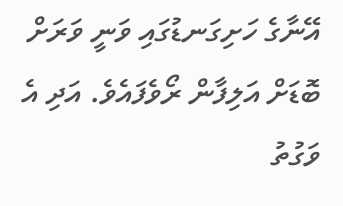އޭނާގެ ހަށިގަނޑުގައި ވަނީ ވަރަށް ބޮޑަށް އަލިފާން ރޯވެފައެވެ. އަދި އެ ވަގުތު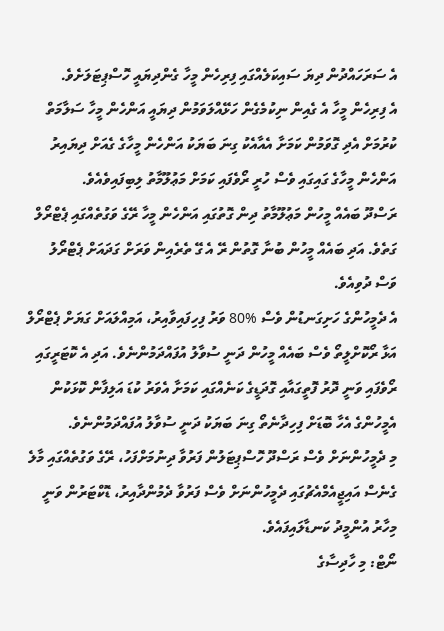އެ ސަރަހައްދުން ދިޔަ ސައިކަލެއްގައި ފިރިހެން މީހާ ގެންދިޔައީ ހޮސްޕިޓަލަށެވެ.
އެ ފިރިހެން މީހާ އެ ގެއިން ނިކުމެގެން ހަޅޭއްލަވަމުން ދިޔައީ އަންހެން މީހާ ސަލާމަތް ކުރުމަށް އެދި ގޮވަމުން ކަމަށާ އެއާއެކު ގިނަ ބަޔަކު އަންހެން މީހާގެ ގެއަށް ދިޔައިރު އަންހެން މީހާގެ ގައިގައި ވެސް ހުރީ ރޯވެފައި ކަމަށް މަޢުލޫމާތު ލިބިފައިވެއެވެ.
ރަސްދޫ ބައެއް މީހުން މަޢުލޫމާތު ދިން ގޮތުގައި އަންހެން މީހާ ރޭގެ ވަގުތެއްގައި ޕެޓްރޯލް ގަތެވެ. އަދި ބައެއް މީހުން ބުނާ ގޮތުން ރޭ އެ ގޭ ތެރެއިން ވަރަށް ގަދައަށް ޕެޓްރޯލު ވަސް ދުވިއެވެ.
އެ ދެމީހުންގެ ހަށިގަނޑުން ވެސް %80 ވަރު ފިހިފައިވާއިރު، އަމިއްލައަށް ގަޔަށް ޕެޓްރޯލް އަޅާ ރޯކޮށްލީތޯ ވެސް ބައެއް މީހުން ދަނީ ސުވާލު އުފައްދަމުންނެވެ. އަދި އެ ކޮޓަރީގައި ރޯވެފައި ވަނީ ދޮރު ފޮތީގައާއި ގޮދަޑީގެ ކަނެއްގައި ކަމަށާ އެވަރު ކުޑަ އަލިފާން ކޮޅަކުން އެމީހުންގެ އެހާ ބޮޑަށް ފިހިދާނެތޯ ގިނަ ބަޔަކު ދަނީ ސުވާލު އުފައްދަމުންނެވެ.
މި ދެމީހުންނަށް ވެސް ރަސްދޫ ހޮސްޕިޓަލުން ފަރުވާ ދިނުމަށްފަހު، ރޭގެ ވަގުތެއްގައި މާލެ ގެނެސް އައިޖީއެމްއެޗުގައި ދެމީހުންނަށް ވެސް ފަރުވާ ދެމުންދާއިރު، ޑޮކްޓަރުން ވަނީ މިހާރު އުންމީދު ކަނޑާލައިފައެވެ.
ނޯޓް: މި ހާދިސާގެ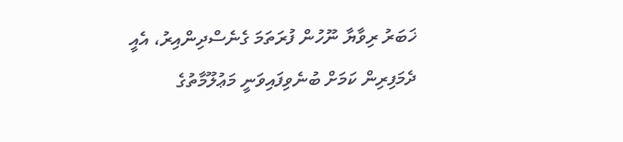ޚަބަރު ރިވާޔާ ނޫހުން ފުރަތަމަ ގެނެސްދިންއިރު، އެއީ ދެމަފިރިން ކަމަށް ބުނެވިފައިވަނީ މަޢުލޫމާތުގެ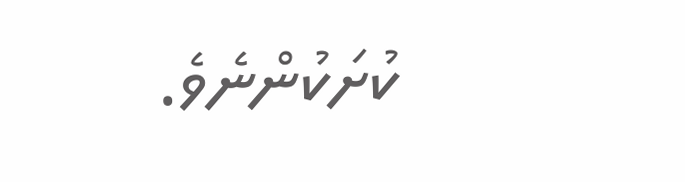ކުށަކުންނެވެ.